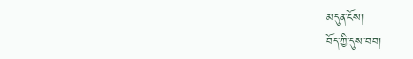མདུན་ངོས།
བོད་ཀྱི་དུས་བབ།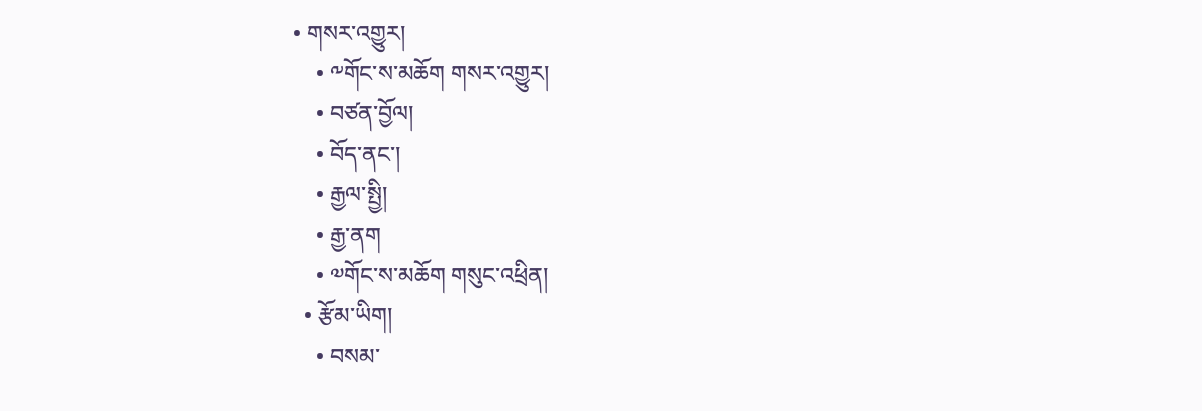• གསར་འགྱུར།
    • ༸གོང་ས་མཆོག གསར་འགྱུར།
    • བཙན་བྱོལ།
    • བོད་ནང་།
    • རྒྱལ་སྤྱི།
    • རྒྱ་ནག
    • ༧གོང་ས་མཆོག གསུང་འཕྲིན།
  • རྩོམ་ཡིག།
    • བསམ་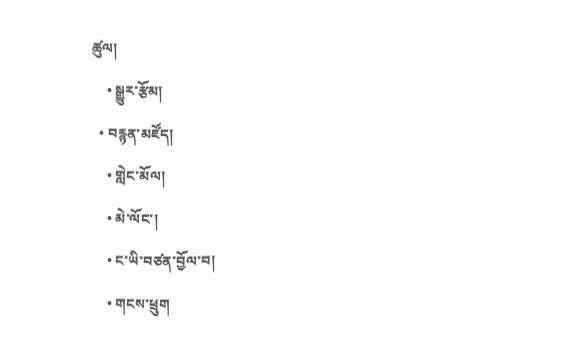ཚུལ།
    • སྒྱུར་རྩོམ།
  • བརྙན་མཛོད།
    • གླེང་མོལ།
    • མེ་ལོང་།
    • ང་ཡི་བཙན་བྱོལ་བ།
    • གངས་ཕྲུག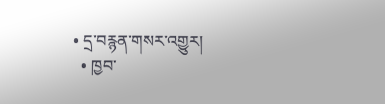• དྲ་བརྙན་གསར་འགྱུར།
  • ཁྱབ་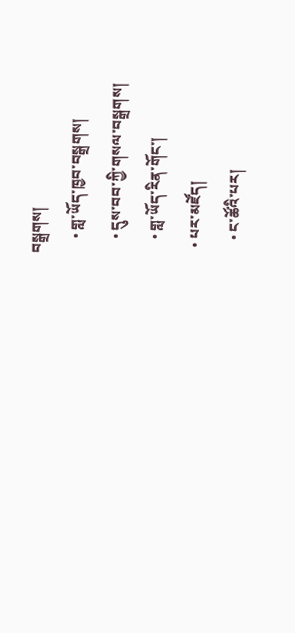བསྒྲགས།
    • གླ་ཡོད་ཁྱབ་བསྒྲགས།
    • དུས་བབ་ཀྱི་གསལ་བསྒྲགས།
    • གླ་ཡོད་རིན་གོང་།
  • པར་མཛོད།
    • ང་ཚོའི་པར།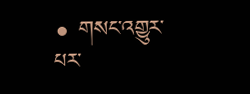• གསང་འགྱུར་པར་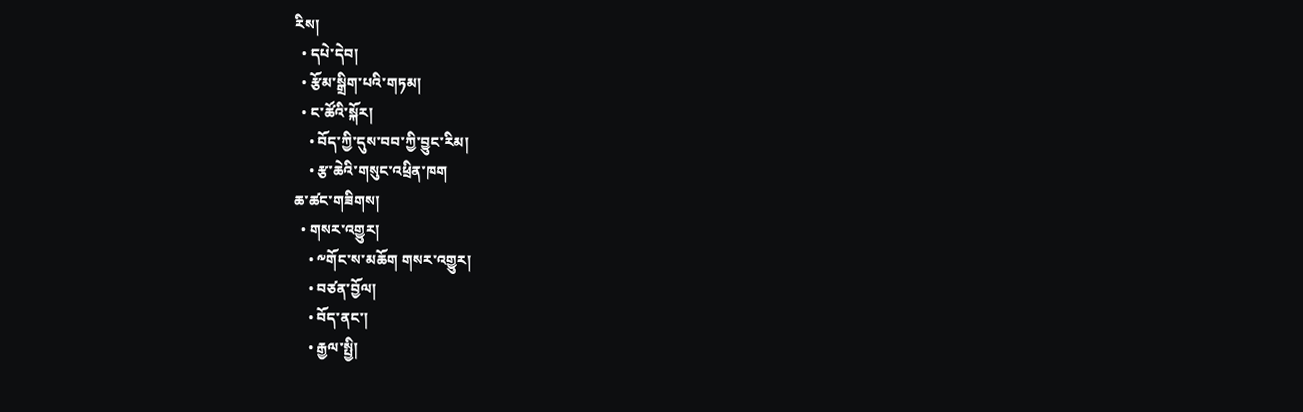རིས།
  • དཔེ་དེབ།
  • རྩོམ་སྒྲིག་པའི་གཏམ།
  • ང་ཚོའི་སྐོར།
    • བོད་ཀྱི་དུས་བབ་ཀྱི་བྱུང་རིམ།
    • རྩ་ཆེའི་གསུང་འཕྲིན་ཁག
ཆ་ཚང་གཟིགས།
  • གསར་འགྱུར།
    • ༸གོང་ས་མཆོག གསར་འགྱུར།
    • བཙན་བྱོལ།
    • བོད་ནང་།
    • རྒྱལ་སྤྱི།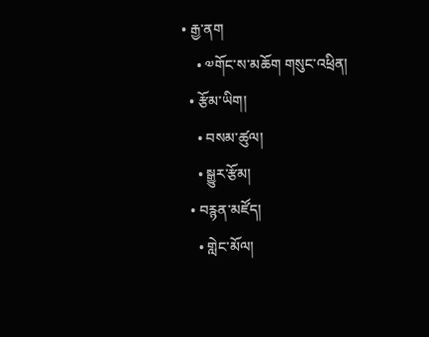• རྒྱ་ནག
    • ༧གོང་ས་མཆོག གསུང་འཕྲིན།
  • རྩོམ་ཡིག།
    • བསམ་ཚུལ།
    • སྒྱུར་རྩོམ།
  • བརྙན་མཛོད།
    • གླེང་མོལ།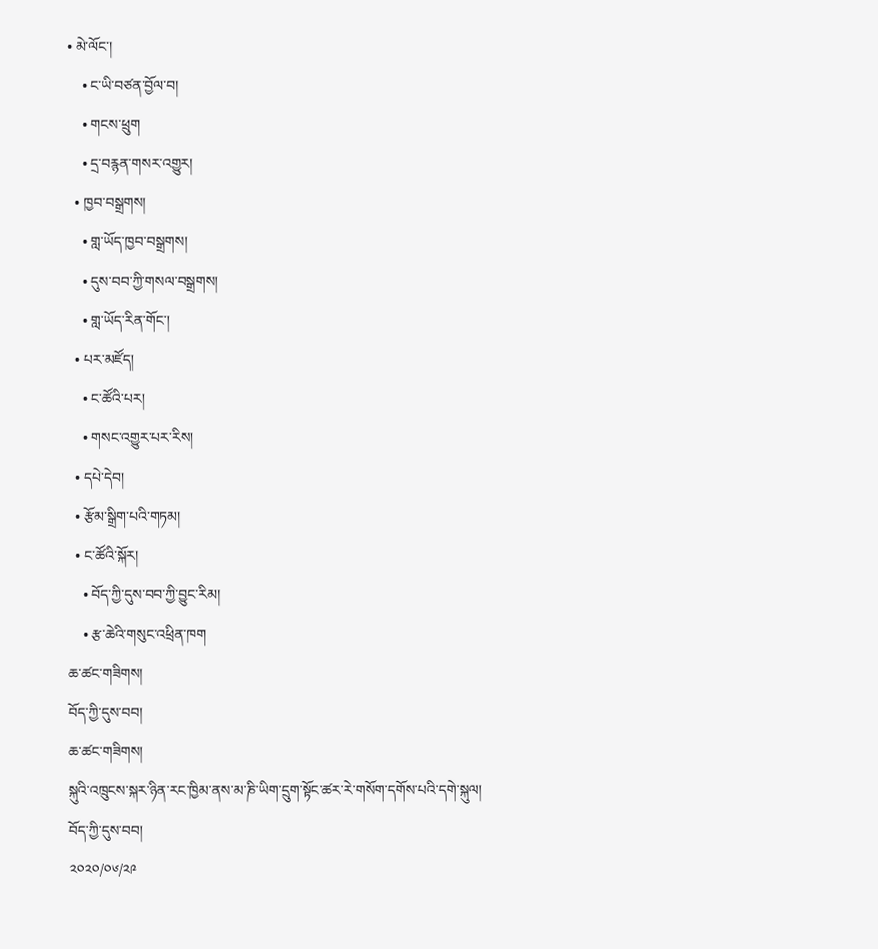• མེ་ལོང་།
    • ང་ཡི་བཙན་བྱོལ་བ།
    • གངས་ཕྲུག
    • དྲ་བརྙན་གསར་འགྱུར།
  • ཁྱབ་བསྒྲགས།
    • གླ་ཡོད་ཁྱབ་བསྒྲགས།
    • དུས་བབ་ཀྱི་གསལ་བསྒྲགས།
    • གླ་ཡོད་རིན་གོང་།
  • པར་མཛོད།
    • ང་ཚོའི་པར།
    • གསང་འགྱུར་པར་རིས།
  • དཔེ་དེབ།
  • རྩོམ་སྒྲིག་པའི་གཏམ།
  • ང་ཚོའི་སྐོར།
    • བོད་ཀྱི་དུས་བབ་ཀྱི་བྱུང་རིམ།
    • རྩ་ཆེའི་གསུང་འཕྲིན་ཁག
ཆ་ཚང་གཟིགས།
བོད་ཀྱི་དུས་བབ།
ཆ་ཚང་གཟིགས།
སྐུའི་འཁྲུངས་སྐར་ཉིན་རང་ཁྱིམ་ནས་མ་ཎི་ཡིག་དྲུག་སྟོང་ཚར་རེ་གསོག་དགོས་པའི་དགེ་སྐུལ།
བོད་ཀྱི་དུས་བབ།
༢༠༢༠/༠༦/༢༩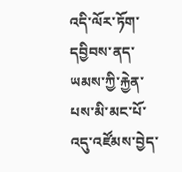འདི་ལོར་ཏོག་དབྱིབས་ནད་ཡམས་ཀྱི་རྐྱེན་པས་མི་མང་པོ་འདུ་འཛོམས་བྱེད་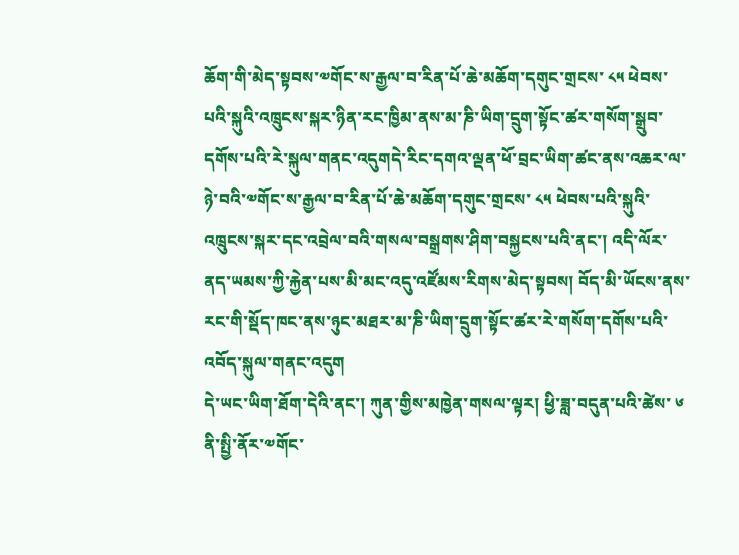ཆོག་གི་མེད་སྟབས་༧གོང་ས་རྒྱལ་བ་རིན་པོ་ཆེ་མཆོག་དགུང་གྲངས་ ༨༥ ཕེབས་པའི་སྐུའི་འཁྲུངས་སྐར་ཉིན་རང་ཁྱིམ་ནས་མ་ཎི་ཡིག་དྲུག་སྟོང་ཚར་གསོག་སྒྲུབ་དགོས་པའི་རེ་སྐུལ་གནང་འདུགདེ་རིང་དགའ་ལྡན་ཕོ་བྲང་ཡིག་ཚང་ནས་འཆར་ལ་ཉེ་བའི་༧གོང་ས་རྒྱལ་བ་རིན་པོ་ཆེ་མཆོག་དགུང་གྲངས་ ༨༥ ཕེབས་པའི་སྐུའི་འཁྲུངས་སྐར་དང་འབྲེལ་བའི་གསལ་བསྒྲགས་ཤིག་བསྐྱངས་པའི་ནང་། འདི་ལོར་ནད་ཡམས་ཀྱི་རྐྱེན་པས་མི་མང་འདུ་འཛོམས་རིགས་མེད་སྟབས། བོད་མི་ཡོངས་ནས་རང་གི་སྡོད་ཁང་ནས་ཉུང་མཐར་མ་ཎི་ཡིག་དྲུག་སྟོང་ཚར་རེ་གསོག་དགོས་པའི་འབོད་སྐུལ་གནང་འདུག
དེ་ཡང་ཡིག་ཐོག་དེའི་ནང་། ཀུན་གྱིས་མཁྱེན་གསལ་ལྟར། ཕྱི་ཟླ་བདུན་པའི་ཚེས་ ༦ ནི་སྤྱི་ནོར་༧གོང་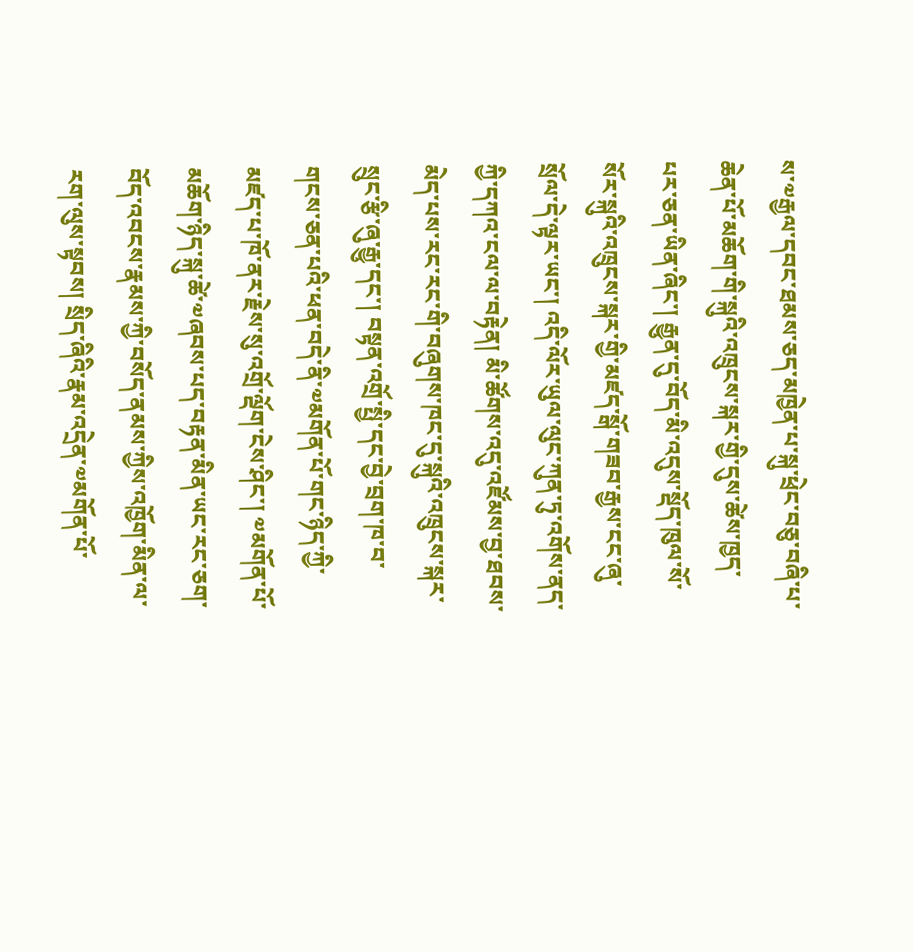ས་༧རྒྱལ་དབང་ཐམས་ཅད་མཁྱེན་པ་སྐུ་ཕྲེང་བཅུ་བཞི་པ་ཆེན་པོ་མཆོག་གི་སྐུའི་འཁྲུངས་སྐར་གྱི་དུས་ཚེས་ཁྱད་པར་ཅན་ཡིན་ཞིང་། རྒྱུན་དུ་བོད་མི་འདུས་སྡོད་ཁུལ་སོ་སོར་སྐུའི་འཁྲུངས་སྐར་གྱི་མཛད་སྒོ་གཟབ་རྒྱས་ངང་ཞུ་སྲོལ་དེ་ལྟར་ཡང་། འདི་ལོར་ཡུལ་ལུང་ཀུན་ཏུ་འགོས་ནད་ཀྱི་དཀའ་ངལ་ལ་བརྟེན། མི་ཚོགས་འདུ་འཛོམས་བྱ་ཐབས་མེད་པས་རང་རང་གི་བཞུགས་ཁང་དུ་སྐུའི་འཁྲུངས་སྐར་སྲུང་རྩི་ཞུ་རྒྱུ་དང་། བསྟན་འགྲོ་སྤྱི་དང་བྱེ་བྲག་ཁ་བ་གངས་ཅན་པའི་ཕན་བདེ་ནི་༧མགོན་པོ་གང་ཉིད་ཀྱི་མཛད་པ་ཁོ་ནར་རྗེས་སུ་འགྲོ་ལྡོག་ངེས་ཤིང་། ༧མགོན་པོ་མཆོག་ཉིད་སྐུ་ཚེ་༧ཞབས་པད་བརྟན་མིན་ཡང་རང་ཅག་བོད་འབངས་རྣམས་ཀྱི་བསོད་ནམས་ཀྱིས་འཁྱོག་མིན་ལ་རག་ལུས་སྟབས། སྲིད་ཞིའི་རྣམ་འདྲེན་༧མགོན་པོ་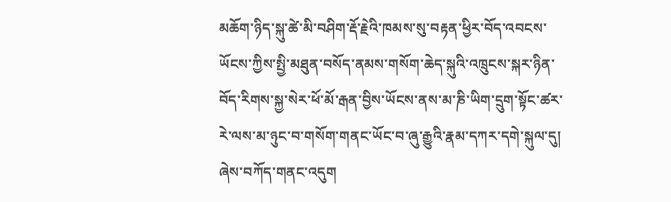མཆོག་ཉིད་སྐུ་ཚེ་མི་བཤིག་རྡོ་རྗེའི་ཁམས་སུ་བརྟན་ཕྱིར་བོད་འབངས་ཡོངས་ཀྱིས་སྤྱི་མཐུན་བསོད་ནམས་གསོག་ཆེད་སྐུའི་འཁྲུངས་སྐར་ཉིན་བོད་རིགས་སྐྱ་སེར་ཕོ་མོ་རྒན་བྱིས་ཡོངས་ནས་མ་ཎི་ཡིག་དྲུག་སྟོང་ཚར་རེ་ལས་མ་ཉུང་བ་གསོག་གནང་ཡོང་བ་ཞུ་རྒྱུའི་རྣམ་དཀར་དགེ་སྐུལ་དུ། ཞེས་བཀོད་གནང་འདུག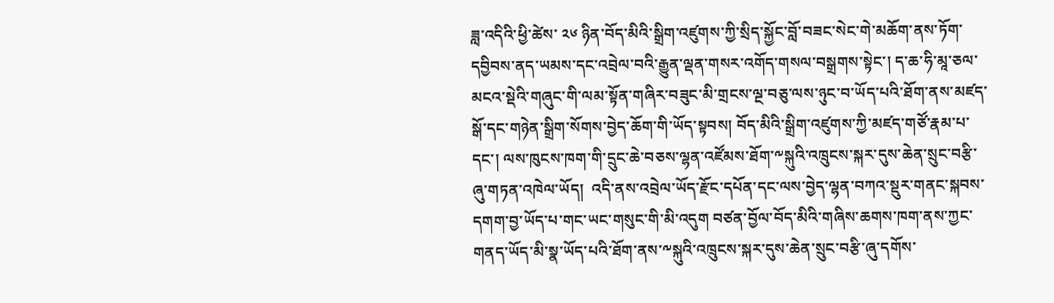ཟླ་འདིའི་ཕྱི་ཚེས་ ༢༦ ཉིན་བོད་མིའི་སྒྲིག་འཛུགས་ཀྱི་སྲིད་སྐྱོང་བློ་བཟང་སེང་གེ་མཆོག་ནས་ཏོག་དབྱིབས་ནད་ཡམས་དང་འབྲེལ་བའི་རྒྱུན་ལྡན་གསར་འགོད་གསལ་བསྒྲགས་སྟེང་། ད་ཆ་ཧི་མཱ་ཅལ་མངའ་སྡེའི་གཞུང་གི་ལམ་སྟོན་གཞིར་བཟུང་མི་གྲངས་ལྔ་བཅུ་ལས་ཉུང་བ་ཡོད་པའི་ཐོག་ནས་མཛད་སྒོ་དང་གཉེན་སྒྲིག་སོགས་བྱེད་ཆོག་གི་ཡོད་སྟབས། བོད་མིའི་སྒྲིག་འཛུགས་ཀྱི་མཛད་གཙོ་རྣམ་པ་དང་། ལས་ཁུངས་ཁག་གི་དྲུང་ཆེ་བཅས་ལྷན་འཛོམས་ཐོག་༸སྐུའི་འཁྲུངས་སྐར་དུས་ཆེན་སྲུང་བརྩི་ཞུ་གཏན་འཁེལ་ཡོད།  འདི་ནས་འབྲེལ་ཡོད་རྫོང་དཔོན་དང་ལས་བྱེད་ལྷན་བཀའ་སྡུར་གནང་སྐབས་དགག་བྱ་ཡོད་པ་གང་ཡང་གསུང་གི་མི་འདུག བཙན་བྱོལ་བོད་མིའི་གཞིས་ཆགས་ཁག་ནས་ཀྱང་གནད་ཡོད་མི་སྣ་ཡོད་པའི་ཐོག་ནས་༸སྐུའི་འཁྲུངས་སྐར་དུས་ཆེན་སྲུང་བརྩི་ཞུ་དགོས་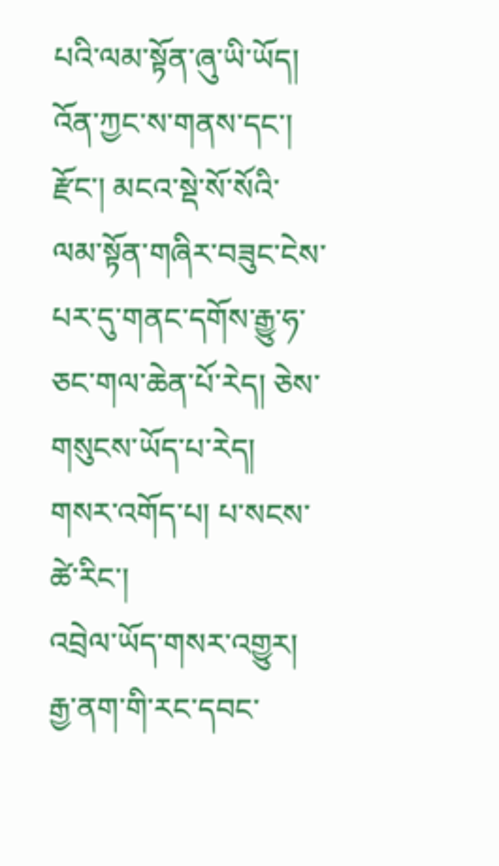པའི་ལམ་སྟོན་ཞུ་ཡི་ཡོད། འོན་ཀྱང་ས་གནས་དང་། རྫོང་། མངའ་སྡེ་སོ་སོའི་ལམ་སྟོན་གཞིར་བཟུང་ངེས་པར་དུ་གནང་དགོས་རྒྱུ་ཧ་ཅང་གལ་ཆེན་པོ་རེད། ཅེས་གསུངས་ཡོད་པ་རེད།
གསར་འགོད་པ། པ་སངས་ཚེ་རིང་།
འབྲེལ་ཡོད་གསར་འགྱུར།
རྒྱ་ནག་གི་རང་དབང་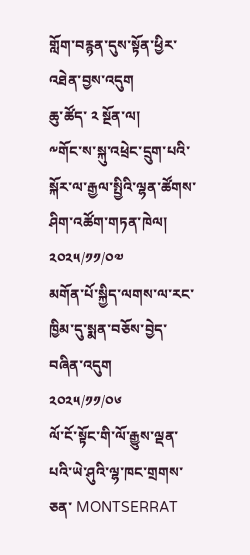གློག་བརྙན་དུས་སྟོན་ཕྱིར་འཐེན་བྱས་འདུག
ཆུ་ཚོད་ ༢ སྔོན་ལ།
༸གོང་ས་སྐུ་འཕྲེང་དྲུག་པའི་སྐོར་ལ་རྒྱལ་སྤྱིའི་ལྷན་ཚོགས་ཤིག་འཚོག་གཏན་ཁེལ།
༢༠༢༥/༡༡/༠༧
མགོན་པོ་སྐྱིད་ལགས་ལ་རང་ཁྱིམ་དུ་སྨན་བཅོས་བྱེད་བཞིན་འདུག
༢༠༢༥/༡༡/༠༦
ལོ་ངོ་སྟོང་གི་ལོ་རྒྱུས་ལྡན་པའི་ཡེ་ཤུའི་ལྷ་ཁང་གྲགས་ཅན་ MONTSERRAT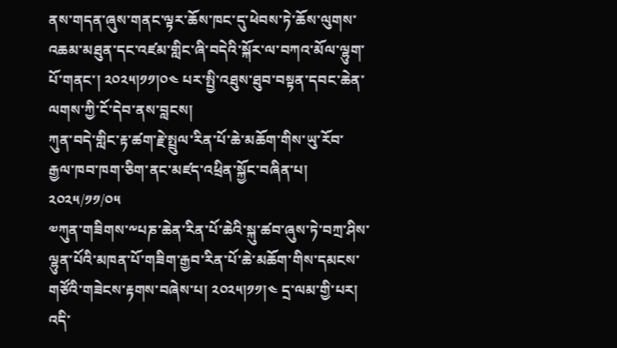ནས་གདན་ཞུས་གནང་ལྟར་ཆོས་ཁང་དུ་ཕེབས་ཏེ་ཆོས་ལུགས་འཆམ་མཐུན་དང་འཛམ་གླིང་ཞི་བདེའི་སྐོར་ལ་བཀའ་མོལ་ལྷུག་པོ་གནང་། ༢༠༢༥།༡༡།༠༤ པར་སྤྱི་འཐུས་ཐུབ་བསྟན་དབང་ཆེན་ལགས་ཀྱི་ངོ་དེབ་ནས་བླངས།
ཀུན་བདེ་གླིང་རྟ་ཚག་རྗེ་སྤྲུལ་རིན་པོ་ཆེ་མཆོག་གིས་ཡུ་རོབ་རྒྱལ་ཁབ་ཁག་ཅིག་ནང་མཛད་འཕྲིན་སྐྱོང་བཞིན་པ།
༢༠༢༥/༡༡/༠༥
༧ཀུན་གཟིགས་༸པཎ་ཆེན་རིན་པོ་ཆེའི་སྐུ་ཚབ་ཞུས་ཏེ་བཀྲ་ཤིས་ལྷུན་པོའི་མཁན་པོ་གཟིག་རྒྱབ་རིན་པོ་ཆེ་མཆོག་གིས་དམངས་གཙོའི་གཟེངས་རྟགས་བཞེས་པ། ༢༠༢༥།༡༡།༤ དྲ་ལམ་གྱི་པར།
འདི་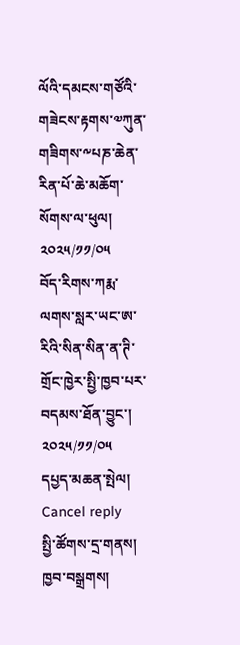ལོའི་དམངས་གཙོའི་གཟེངས་རྟགས་༧ཀུན་གཟིགས་༸པཎ་ཆེན་རིན་པོ་ཆེ་མཆོག་སོགས་ལ་ཕུལ།
༢༠༢༥/༡༡/༠༥
བོད་རིགས་ཀརྨ་ལགས་སླར་ཡང་ཨ་རིའི་སིན་སིན་ན་ཊི་གྲོང་ཁྱེར་སྤྱི་ཁྱབ་པར་བདམས་ཐོན་བྱུང་།
༢༠༢༥/༡༡/༠༥
དཔྱད་མཆན་སྤེལ། Cancel reply
སྤྱི་ཚོགས་དྲ་གནས།
ཁྱབ་བསྒྲགས།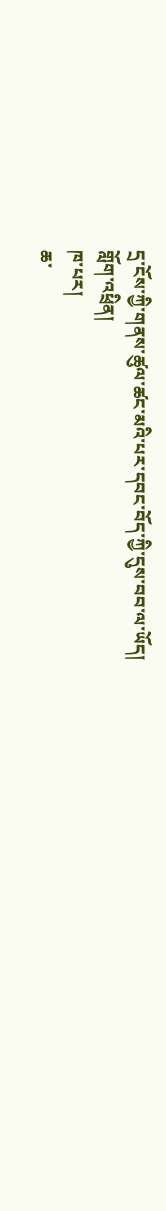དྲ་ངོས་ཀྱི་གནས་ཚུལ་ཚང་མའི་པར་དབང་བོད་ཀྱི་དུས་བབ་ལ་ཡོད།
གློག་འཕྲིན།
ཁ་པར།
ཆ་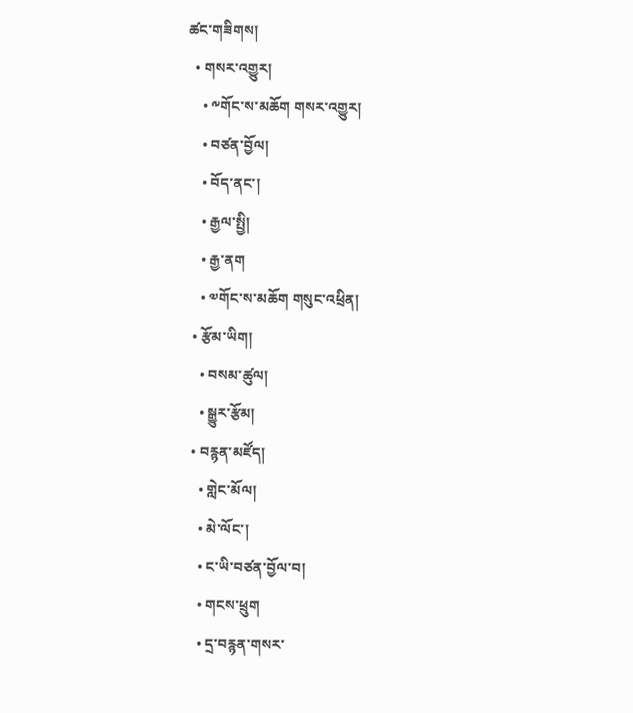ཚང་གཟིགས།
  • གསར་འགྱུར།
    • ༸གོང་ས་མཆོག གསར་འགྱུར།
    • བཙན་བྱོལ།
    • བོད་ནང་།
    • རྒྱལ་སྤྱི།
    • རྒྱ་ནག
    • ༧གོང་ས་མཆོག གསུང་འཕྲིན།
  • རྩོམ་ཡིག།
    • བསམ་ཚུལ།
    • སྒྱུར་རྩོམ།
  • བརྙན་མཛོད།
    • གླེང་མོལ།
    • མེ་ལོང་།
    • ང་ཡི་བཙན་བྱོལ་བ།
    • གངས་ཕྲུག
    • དྲ་བརྙན་གསར་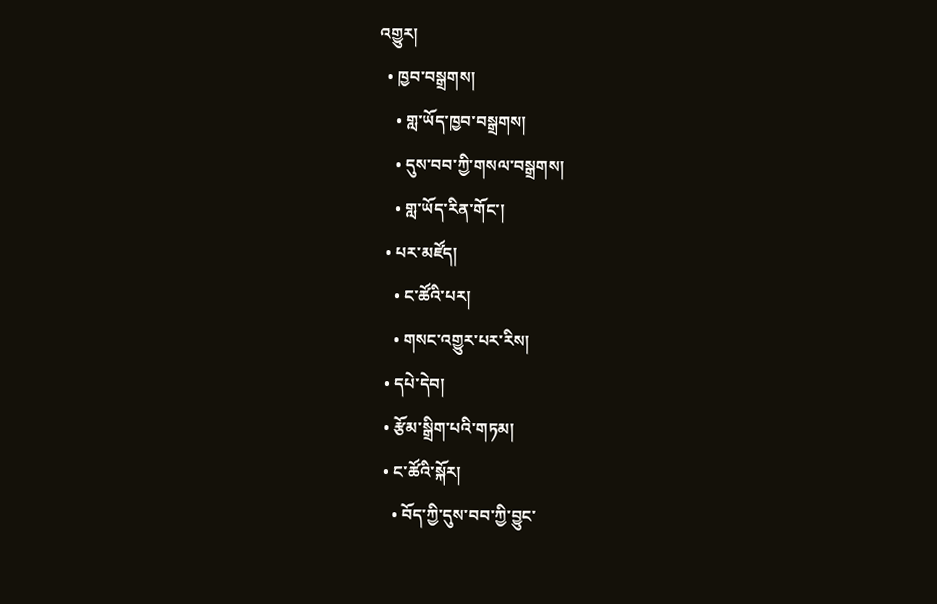འགྱུར།
  • ཁྱབ་བསྒྲགས།
    • གླ་ཡོད་ཁྱབ་བསྒྲགས།
    • དུས་བབ་ཀྱི་གསལ་བསྒྲགས།
    • གླ་ཡོད་རིན་གོང་།
  • པར་མཛོད།
    • ང་ཚོའི་པར།
    • གསང་འགྱུར་པར་རིས།
  • དཔེ་དེབ།
  • རྩོམ་སྒྲིག་པའི་གཏམ།
  • ང་ཚོའི་སྐོར།
    • བོད་ཀྱི་དུས་བབ་ཀྱི་བྱུང་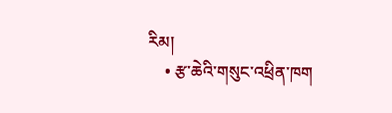རིམ།
    • རྩ་ཆེའི་གསུང་འཕྲིན་ཁག